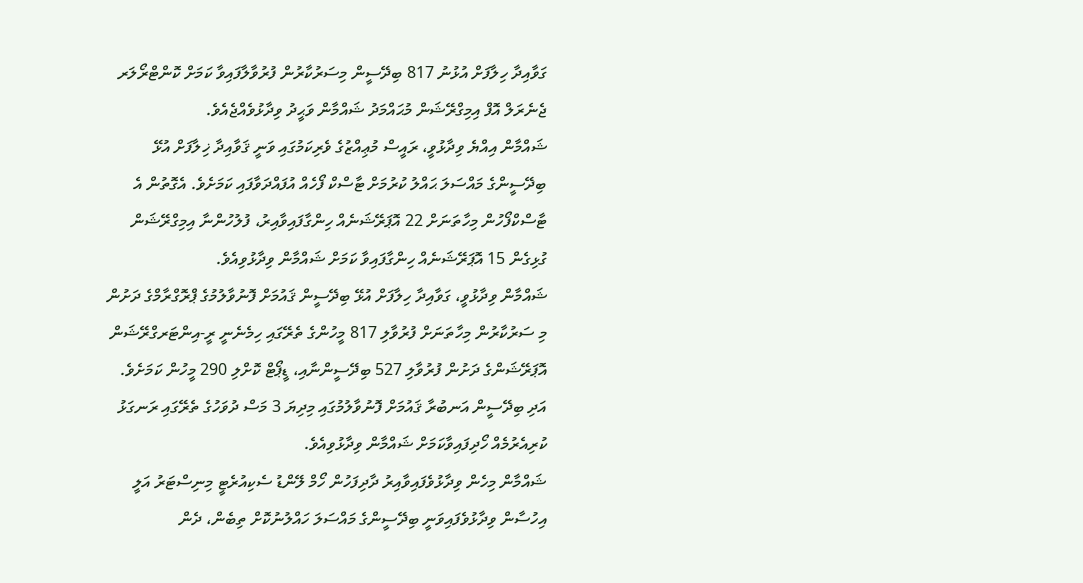ގަވާއިދާ ހިލާފަށް އުޅުނު 817 ބިދޭސީން މިސަރުކާރުން ފުރުވާލާފައިވާ ކަމަށް ކޮންޓްރޯލަރ ޖެނެރަލް އޮފް އިމިގްރޭޝަން މުޙައްމަދު ޝައްމާން ވަޙީދު ވިދާޅުވެއްޖެއެވެ.
ޝައްމާން އިއްޔެ ވިދާޅުވީ، ރައީސް މުޢިއްޒުގެ ވެރިކަމުގައި ވަނީ ޤަވާއިދާ ޚިލާފަށް އުޅޭ ބިދޭސީންގެ މައްސަލަ ޙައްލު ކުރުމަށް ޓާސްކް ފޯހެއް އުފައްދަވާފައި ކަމަށެވެ. އެގޮތުން އެ ޓާސްކްފޯހުން މިހާތަނަށް 22 އޮޕަރޭޝަނެއް ހިންގާފައިވާއިރު، ފުލުހުންނާ އިމިގްރޭޝަން ގުޅިގެން 15 އޮޕަރޭޝަނެއް ހިންގާފައިވާ ކަމަށް ޝައްމާން ވިދާޅުވިއެވެ.
ޝައްމާން ވިދާޅުވީ، ގަވާއިދާ ހިލާފަށް އުޅޭ ބިދޭސީން ޤައުމަށް ފޮނުވާލުމުގެ ޕްރޮގްރާމްގެ ދަށުން މި ސަރުކާރުން މިހާތަނަށް ފުރުވާލި 817 މީހުންގެ ތެރޭގައި ހިމެނެނީ ރީ-އިންޓަރގްރޭޝަން އޮޕަރޭޝަންގެ ދަށުން ފުރުވާލި 527 ބިދޭސީންނާއި، ޑީޕޯޓް ކޮށްލި 290 މީހުން ކަމަށެވެ.
އަދި ބިދޭސީން އަނބުރާ ޤައުމަށް ފޮނުވާލުމުގައި މިދިޔަ 3 މަސް ދުވަހުގެ ތެރޭގައި ރަނގަޅު ކުރިއެރުމެއް ހޯދިފައިވާކަމަށް ޝައްމާން ވިދާޅުވިއެވެ.
ޝައްމާން މިހެން ވިދާޅުވެފައިވާއިރު ދާދިފަހުން ހޯމް ލޭންޑު ސެކިއުރެޓީ މިނިސްޓަރު އަލީ އިހުސާން ވިދާޅުވެފައިވަނީ ބިދޭސީންގެ މައްސަލަ ހައްލުނުކޮށް ތިބެން، ދެން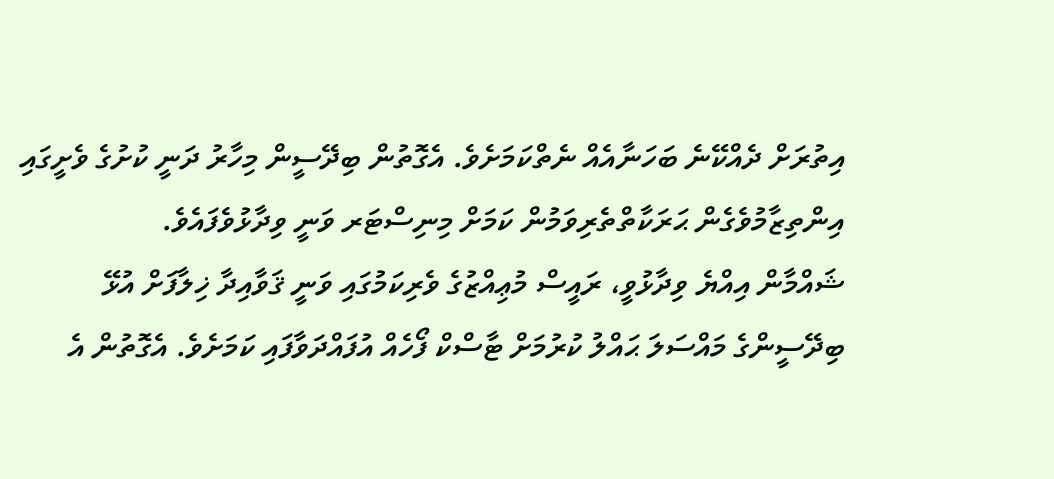އިތުރަށް ދެއްކޭނެ ބަހަނާއެއް ނެތްކަމަށެވެ. އެގޮތުން ބިދޭސީން މިހާރު ދަނީ ކުށުގެ ވެށީގައި އިންތިޒާމުވެގެން ޙަރަކާތްތެރިވަމުން ކަމަށް މިނިސްޓަރ ވަނީ ވިދާޅުވެފައެވެ.
ޝައްމާން އިއްޔެ ވިދާޅުވީ، ރައީސް މުޢިއްޒުގެ ވެރިކަމުގައި ވަނީ ޤަވާއިދާ ޚިލާފަށް އުޅޭ ބިދޭސީންގެ މައްސަލަ ޙައްލު ކުރުމަށް ޓާސްކް ފޯހެއް އުފައްދަވާފައި ކަމަށެވެ. އެގޮތުން އެ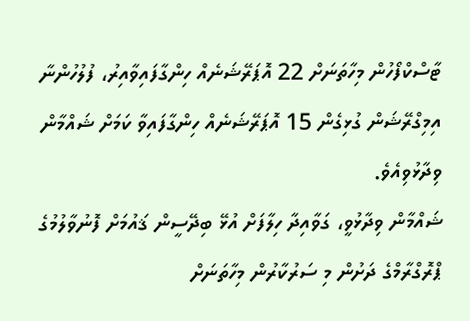ޓާސްކްފޯހުން މިހާތަނަށް 22 އޮޕަރޭޝަނެއް ހިންގާފައިވާއިރު، ފުލުހުންނާ އިމިގްރޭޝަން ގުޅިގެން 15 އޮޕަރޭޝަނެއް ހިންގާފައިވާ ކަމަށް ޝައްމާން ވިދާޅުވިއެވެ.
ޝައްމާން ވިދާޅުވީ، ގަވާއިދާ ހިލާފަށް އުޅޭ ބިދޭސީން ޤައުމަށް ފޮނުވާލުމުގެ ޕްރޮގްރާމްގެ ދަށުން މި ސަރުކާރުން މިހާތަނަށް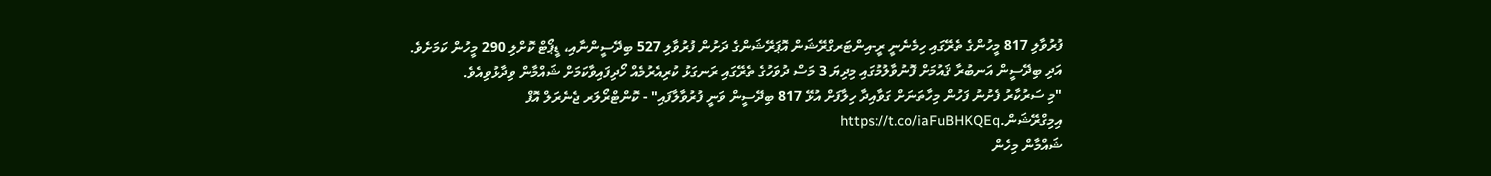ފުރުވާލި 817 މީހުންގެ ތެރޭގައި ހިމެނެނީ ރީ-އިންޓަރގްރޭޝަން އޮޕަރޭޝަންގެ ދަށުން ފުރުވާލި 527 ބިދޭސީންނާއި، ޑީޕޯޓް ކޮށްލި 290 މީހުން ކަމަށެވެ.
އަދި ބިދޭސީން އަނބުރާ ޤައުމަށް ފޮނުވާލުމުގައި މިދިޔަ 3 މަސް ދުވަހުގެ ތެރޭގައި ރަނގަޅު ކުރިއެރުމެއް ހޯދިފައިވާކަމަށް ޝައްމާން ވިދާޅުވިއެވެ.
"މި ސަރުކާރު ފެށުނު ފަހުން މިހާތަނަށް ގަވާއިދާ ހިލާފަށް އުޅޭ 817 ބިދޭސީން ވަނީ ފުރުވާލާފައި" - ކޮންޓްރޯލަރ ޖެނެރަލް އޮފް އިމިގްރޭޝަން.https://t.co/iaFuBHKQEq
ޝައްމާން މިހެން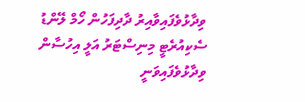ވިދާޅުވެފައިވާއިރު ދާދިފަހުން ހޯމް ލޭންޑު ސެކިއުރެޓީ މިނިސްޓަރު އަލީ އިހުސާން ވިދާޅުވެފައިވަނީ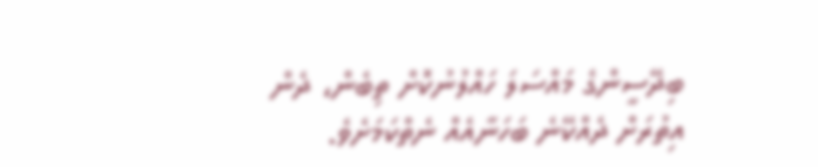ބިދޭސީންގެ މައްސަލަ ހައްލުނުކޮށް ތިބެން، ދެން އިތުރަށް ދެއްކޭނެ ބަހަނާއެއް ނެތްކަމަށެވެ.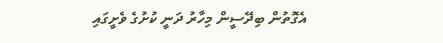އެގޮތުން ބިދޭސީން މިހާރު ދަނީ ކުށުގެ ވެށީގައި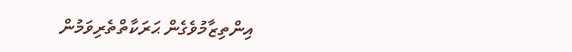އިންތިޒާމުވެގެން ޙަރަކާތްތެރިވަމުން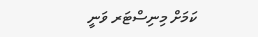ކަމަށް މިނިސްޓަރ ވަނީ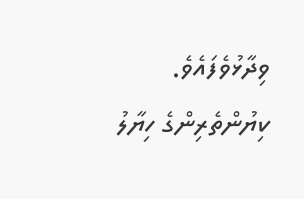ވިދާޅުވެފައެވެ.
ކިޔުންތެރިންގެ ހިޔާލު